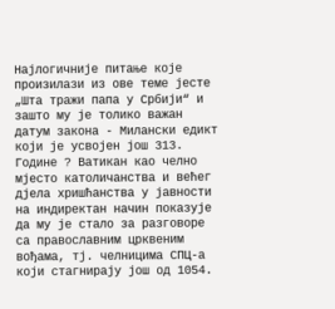Најлогичније питање које произилази из ове теме јесте „Шта тражи папа у Србији“ и зашто му је толико важан датум закона - Милански едикт који је усвојен још 313. Године ? Ватикан као челно мјесто католичанства и већег дјела хришћанства у јавности на индиректан начин показује да му је стало за разговоре са православним црквеним вођама, тј. челницима СПЦ-а који стагнирају још од 1054.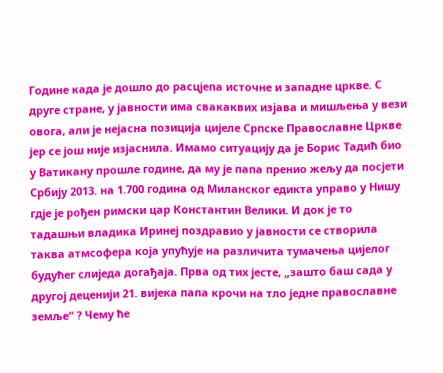Године када је дошло до расцјепа источне и западне цркве. С друге стране, у јавности има свакаквих изјава и мишљења у вези овога, али је нејасна позиција цијеле Српске Православне Цркве јер се још није изјаснила. Имамо ситуацију да је Борис Тадић био у Ватикану прошле године, да му је папа пренио жељу да посјети Србију 2013. на 1.700 година од Миланског едикта управо у Нишу гдје је рођен римски цар Константин Велики. И док је то тадашњи владика Иринеј поздравио у јавности се створила таква атмсофера која упућује на различита тумачења цијелог будућег слиједа догађаја. Прва од тих јесте, „зашто баш сада у другој деценији 21. вијека папа крочи на тло једне православне земље“ ? Чему ће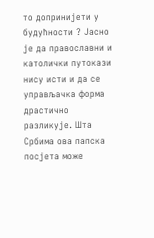то допринијети у будућности ? Јасно је да православни и католички путокази нису исти и да се управљачка форма драстично разликује. Шта Србима ова папска посјета може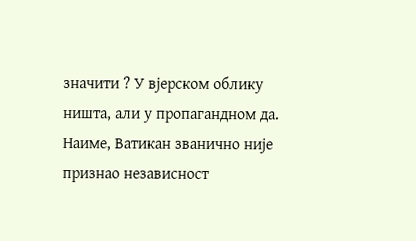значити ? У вјерском облику ништа, али у пропагандном да. Наиме, Ватикан званично није признао независност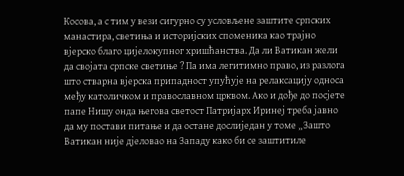Косова, а с тим у вези сигурно су условљене заштите српских манастира, светиња и историјских споменика као трајно вјерско благо цијелокупног хришћанства. Да ли Ватикан жели да својата српске светиње ? Па има легитимно право, из разлога што стварна вјерска припадност упућује на релаксацију односа међу католичком и православном црквом. Ако и дође до посјете папе Нишу онда његова светост Патријарх Иринеј треба јавно да му постави питање и да остане дослиједан у томе „Зашто Ватикан није дјеловао на Западу како би се заштитиле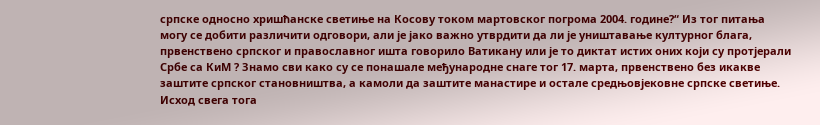српске односно хришћанске светиње на Косову током мартовског погрома 2004. године?“ Из тог питања могу се добити различити одговори, али је јако важно утврдити да ли је уништавање културног блага, првенствено српског и православног ишта говорило Ватикану или је то диктат истих оних који су протјерали Србе са КиМ ? Знамо сви како су се понашале међународне снаге тог 17. марта, првенствено без икакве заштите српског становништва, а камоли да заштите манастире и остале средњовјековне српске светиње. Исход свега тога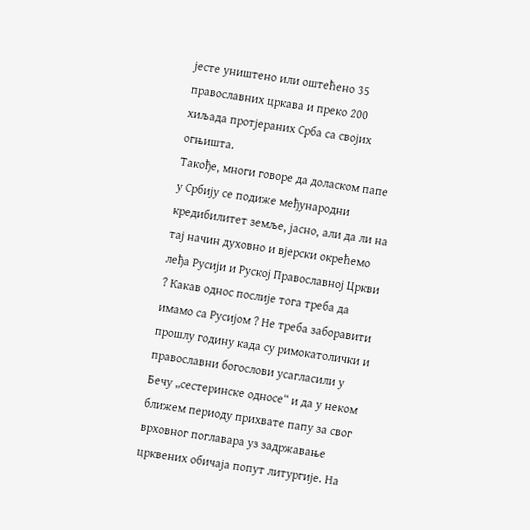јесте уништено или оштећено 35 православних цркава и преко 200 хиљада протјераних Срба са својих огњишта.
Такође, многи говоре да доласком папе у Србију се подиже међународни кредибилитет земље, јасно, али да ли на тај начин духовно и вјерски окрећемо леђа Русији и Руској Православној Цркви ? Какав однос послије тога треба да имамо са Русијом ? Не треба заборавити прошлу годину када су римокатолички и православни богослови усагласили у Бечу „сестеринске односе“ и да у неком ближем периоду прихвате папу за свог врховног поглавара уз задржавање црквених обичаја попут литургије. На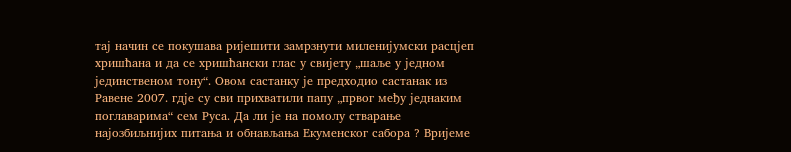тај начин се покушава ријешити замрзнути миленијумски расцјеп хришћана и да се хришћански глас у свијету „шаље у једном јединственом тону“. Овом састанку је предходио састанак из Равене 2007. гдје су сви прихватили папу „првог међу једнаким поглаварима“ сем Руса. Да ли је на помолу стварање најозбиљнијих питања и обнављања Екуменског сабора ? Вријеме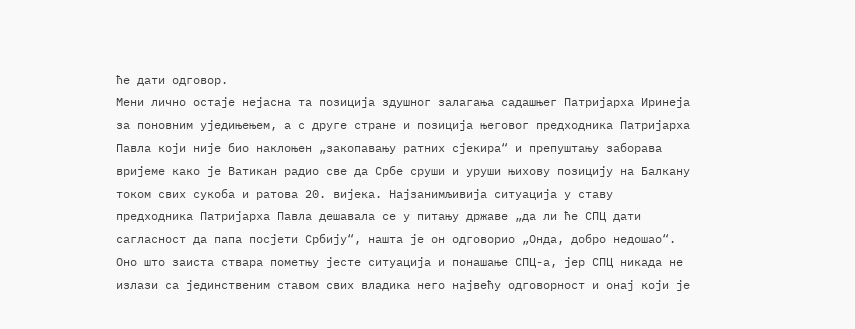ће дати одговор.
Мени лично остаје нејасна та позиција здушног залагања садашњег Патријарха Иринеја за поновним уједињењем, а с друге стране и позиција његовог предходника Патријарха Павла који није био наклоњен „закопавању ратних сјекира“ и препуштању заборава вријеме како је Ватикан радио све да Србе сруши и уруши њихову позицију на Балкану током свих сукоба и ратова 20. вијека. Најзанимљивија ситуација у ставу предходника Патријарха Павла дешавала се у питању државе „да ли ће СПЦ дати сагласност да папа посјети Србију“, нашта је он одговорио „Онда, добро недошао“.
Оно што заиста ствара пометњу јесте ситуација и понашање СПЦ-а, јер СПЦ никада не излази са јединственим ставом свих владика него највећу одговорност и онај који је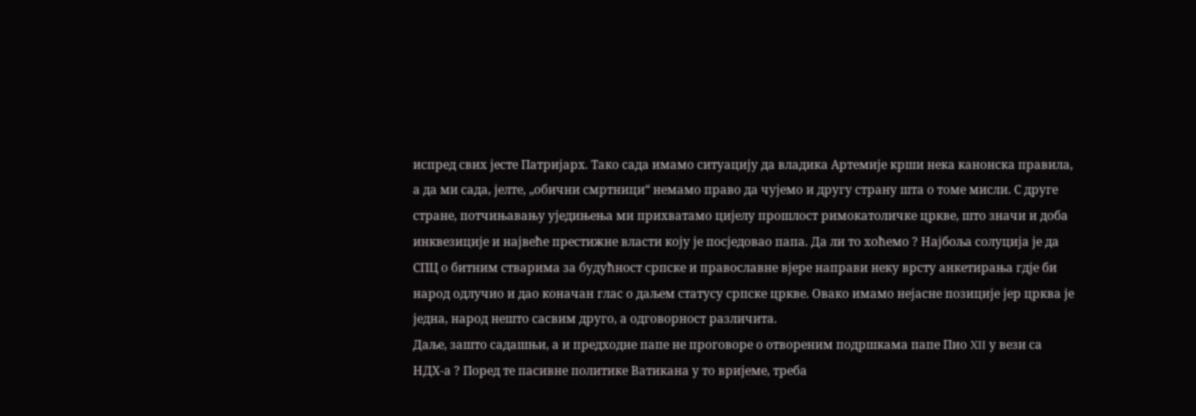испред свих јесте Патријарх. Тако сада имамо ситуацију да владика Артемије крши нека канонска правила, а да ми сада, јелте, „обични смртници“ немамо право да чујемо и другу страну шта о томе мисли. С друге стране, потчињавању уједињења ми прихватамо цијелу прошлост римокатоличке цркве, што значи и доба инквезиције и највеће престижне власти коју је посједовао папа. Да ли то хоћемо ? Најбоља солуција је да СПЦ о битним стварима за будућност српске и православне вјере направи неку врсту анкетирања гдје би народ одлучио и дао коначан глас о даљем статусу српске цркве. Овако имамо нејасне позиције јер црква је једна, народ нешто сасвим друго, а одговорност различита.
Даље, зашто садашњи, а и предходне папе не проговоре о отвореним подршкама папе Пио XII у вези са НДХ-а ? Поред те пасивне политике Ватикана у то вријеме, треба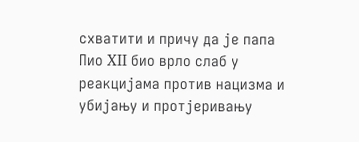схватити и причу да је папа Пио XII био врло слаб у реакцијама против нацизма и убијању и протјеривању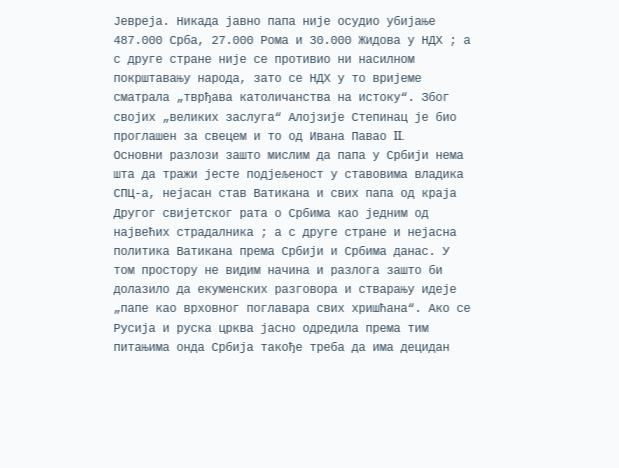Јевреја. Никада јавно папа није осудио убијање 487.000 Срба, 27.000 Рома и 30.000 Жидова у НДХ ; а с друге стране није се противио ни насилном покрштавању народа, зато се НДХ у то вријеме сматрала „тврђава католичанства на истоку“. Због својих „великих заслуга“ Алојзије Степинац је био проглашен за свецем и то од Ивана Павао II.
Основни разлози зашто мислим да папа у Србији нема шта да тражи јесте подјељеност у ставовима владика СПЦ-а, нејасан став Ватикана и свих папа од краја Другог свијетског рата о Србима као једним од највећих страдалника ; а с друге стране и нејасна политика Ватикана према Србији и Србима данас. У том простору не видим начина и разлога зашто би долазило да екуменских разговора и стварању идеје „папе као врховног поглавара свих хришћана“. Ако се Русија и руска црква јасно одредила према тим питањима онда Србија такође треба да има децидан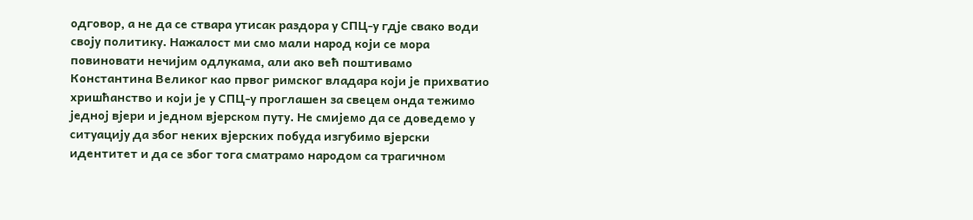одговор, а не да се ствара утисак раздора у СПЦ-у гдје свако води своју политику. Нажалост ми смо мали народ који се мора повиновати нечијим одлукама, али ако већ поштивамо Константина Великог као првог римског владара који је прихватио хришћанство и који је у СПЦ-у проглашен за свецем онда тежимо једној вјери и једном вјерском путу. Не смијемо да се доведемо у ситуацију да због неких вјерских побуда изгубимо вјерски идентитет и да се због тога сматрамо народом са трагичном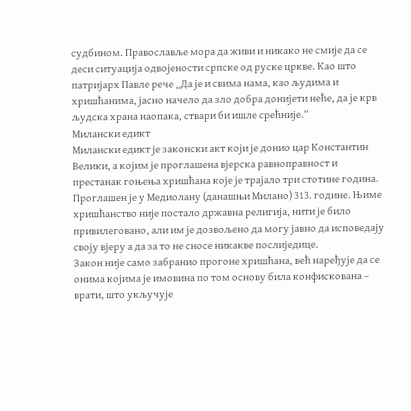судбином. Православље мора да живи и никако не смије да се деси ситуација одвојености српске од руске цркве. Као што патријарх Павле рече „Да је и свима нама, као људима и хришћанима, јасно начело да зло добра донијети неће, да је крв људска храна наопака, ствари би ишле срећније.“
Милански едикт
Милански едикт је законски акт који је донио цар Константин Велики, а којим је проглашена вјерска равноправност и престанак гоњења хришћана које је трајало три стотине година. Проглашен је у Медиолану (данашњи Милано) 313. године. Њиме хришћанство није постало државна религија, нити је било привилеговано, али им је дозвољено да могу јавно да исповедају своју вјеру а да за то не сносе никакве послиједице.
Закон није само забранио прогоне хришћана, већ наређује да се онима којима је имовина по том основу била конфискована – врати, што укључује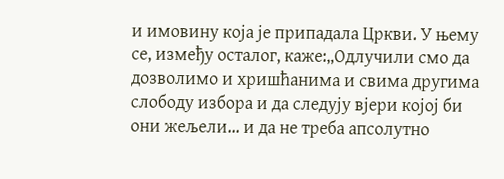и имовину која је припадала Цркви. У њему се, између осталог, каже:„Одлучили смо да дозволимо и хришћанима и свима другима слободу избора и да следују вјери којој би они жељели... и да не треба апсолутно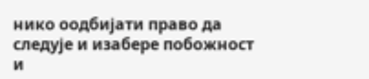нико оодбијати право да следује и изабере побожност и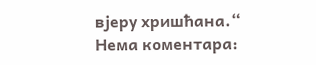вјеру хришћана.“
Нема коментара: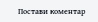Постави коментар